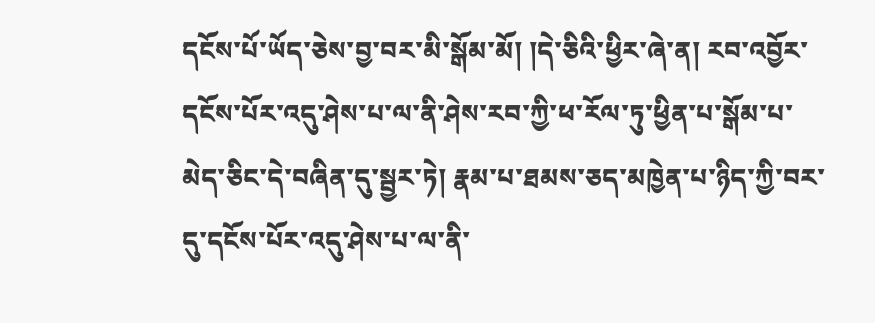དངོས་པོ་ཡོད་ཅེས་བྱ་བར་མི་སྒོམ་མོ། །དེ་ཅིའི་ཕྱིར་ཞེ་ན། རབ་འབྱོར་དངོས་པོར་འདུ་ཤེས་པ་ལ་ནི་ཤེས་རབ་ཀྱི་ཕ་རོལ་ཏུ་ཕྱིན་པ་སྒོམ་པ་མེད་ཅིང་དེ་བཞིན་དུ་སྦྱར་ཏེ། རྣམ་པ་ཐམས་ཅད་མཁྱེན་པ་ཉིད་ཀྱི་བར་དུ་དངོས་པོར་འདུ་ཤེས་པ་ལ་ནི་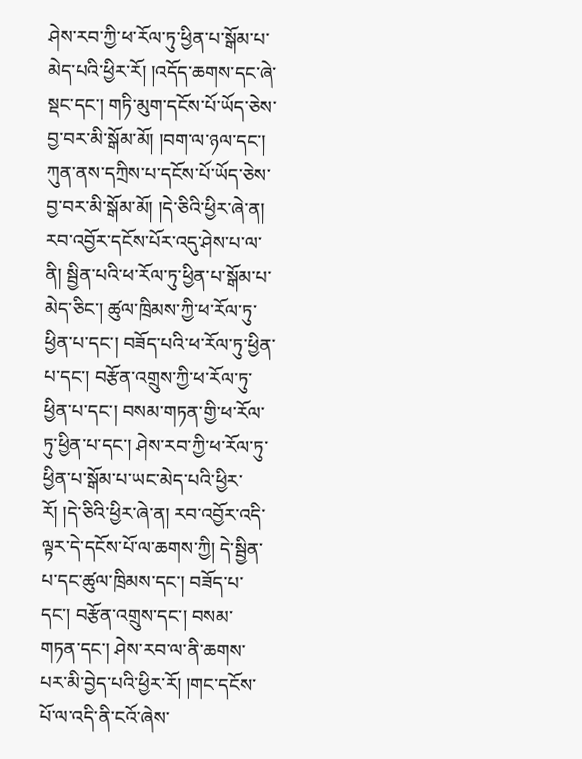ཤེས་རབ་ཀྱི་ཕ་རོལ་ཏུ་ཕྱིན་པ་སྒོམ་པ་མེད་པའི་ཕྱིར་རོ། །འདོད་ཆགས་དང་ཞེ་སྡང་དང་། གཏི་མུག་དངོས་པོ་ཡོད་ཅེས་བྱ་བར་མི་སྒོམ་མོ། །བག་ལ་ཉལ་དང་། ཀུན་ནས་དཀྲིས་པ་དངོས་པོ་ཡོད་ཅེས་བྱ་བར་མི་སྒོམ་མོ། །དེ་ཅིའི་ཕྱིར་ཞེ་ན། རབ་འབྱོར་དངོས་པོར་འདུ་ཤེས་པ་ལ་ནི། སྦྱིན་པའི་ཕ་རོལ་ཏུ་ཕྱིན་པ་སྒོམ་པ་མེད་ཅིང་། ཚུལ་ཁྲིམས་ཀྱི་ཕ་རོལ་ཏུ་ཕྱིན་པ་དང་། བཟོད་པའི་ཕ་རོལ་ཏུ་ཕྱིན་པ་དང་། བརྩོན་འགྲུས་ཀྱི་ཕ་རོལ་ཏུ་ཕྱིན་པ་དང་། བསམ་གཏན་གྱི་ཕ་རོལ་ཏུ་ཕྱིན་པ་དང་། ཤེས་རབ་ཀྱི་ཕ་རོལ་ཏུ་ཕྱིན་པ་སྒོམ་པ་ཡང་མེད་པའི་ཕྱིར་རོ། །དེ་ཅིའི་ཕྱིར་ཞེ་ན། རབ་འབྱོར་འདི་ལྟར་དེ་དངོས་པོ་ལ་ཆགས་ཀྱི། དེ་སྦྱིན་པ་དང་ཚུལ་ཁྲིམས་དང་། བཟོད་པ་དང་། བརྩོན་འགྲུས་དང་། བསམ་གཏན་དང་། ཤེས་རབ་ལ་ནི་ཆགས་པར་མི་བྱེད་པའི་ཕྱིར་རོ། །གང་དངོས་པོ་ལ་འདི་ནི་ངའོ་ཞེས་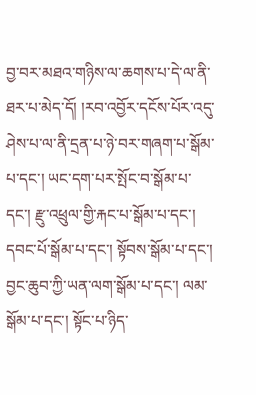བྱ་བར་མཐའ་གཉིས་ལ་ཆགས་པ་དེ་ལ་ནི་ཐར་པ་མེད་དོ། །རབ་འབྱོར་དངོས་པོར་འདུ་ཤེས་པ་ལ་ནི་དྲན་པ་ཉེ་བར་གཞག་པ་སྒོམ་པ་དང་། ཡང་དག་པར་སྤོང་བ་སྒོམ་པ་དང་། རྫུ་འཕྲུལ་གྱི་རྐང་པ་སྒོམ་པ་དང་། དབང་པོ་སྒོམ་པ་དང་། སྟོབས་སྒོམ་པ་དང་། བྱང་ཆུབ་ཀྱི་ཡན་ལག་སྒོམ་པ་དང་། ལམ་སྒོམ་པ་དང་། སྟོང་པ་ཉིད་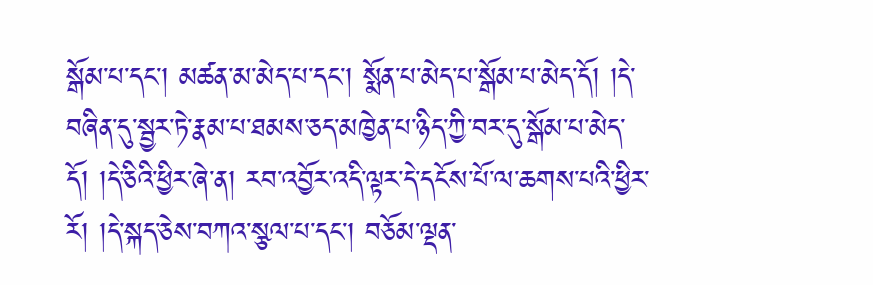སྒོམ་པ་དང་། མཚན་མ་མེད་པ་དང་། སྨོན་པ་མེད་པ་སྒོམ་པ་མེད་དོ། །དེ་བཞིན་དུ་སྦྱར་ཏེ་རྣམ་པ་ཐམས་ཅད་མཁྱེན་པ་ཉིད་ཀྱི་བར་དུ་སྒོམ་པ་མེད་དོ། །དེ་ཅིའི་ཕྱིར་ཞེ་ན། རབ་འབྱོར་འདི་ལྟར་དེ་དངོས་པོ་ལ་ཆགས་པའི་ཕྱིར་རོ། །དེ་སྐད་ཅེས་བཀའ་སྩལ་པ་དང་། བཅོམ་ལྡན་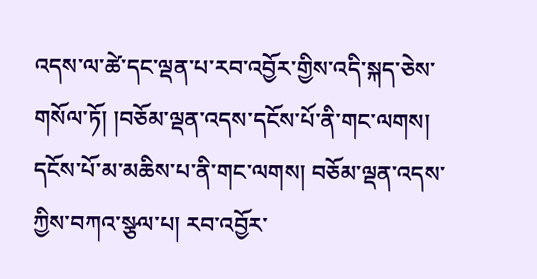འདས་ལ་ཚེ་དང་ལྡན་པ་རབ་འབྱོར་གྱིས་འདི་སྐད་ཅེས་གསོལ་ཏོ། །བཅོམ་ལྡན་འདས་དངོས་པོ་ནི་གང་ལགས། དངོས་པོ་མ་མཆིས་པ་ནི་གང་ལགས། བཅོམ་ལྡན་འདས་ཀྱིས་བཀའ་སྩལ་པ། རབ་འབྱོར་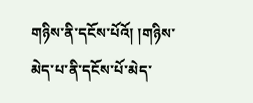གཉིས་ནི་དངོས་པོའོ། །གཉིས་མེད་པ་ནི་དངོས་པོ་མེད་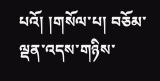པའོ། །གསོལ་པ། བཅོམ་ལྡན་འདས་གཉིས་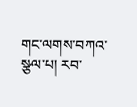གང་ལགས་བཀའ་སྩལ་པ། རབ་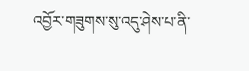འབྱོར་གཟུགས་སུ་འདུ་ཤེས་པ་ནི་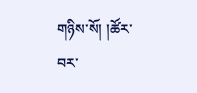གཉིས་སོ། །ཚོར་བར་